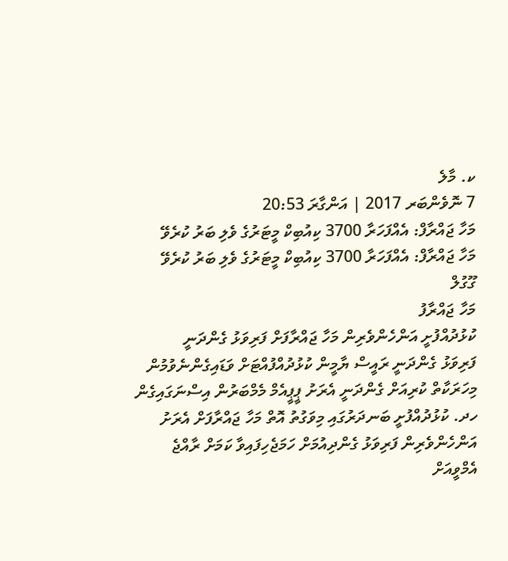ކ. މާލެ
7 ނޮވެންބަރ 2017 | އަންގާރަ 20:53
މަހާ ޖައްރާފް: އެއްފަހަރާ 3700 ކިއުބިކް މީޓަރުގެ ވެލި ބަރު ކުރެވޭ
މަހާ ޖައްރާފް: އެއްފަހަރާ 3700 ކިއުބިކް މީޓަރުގެ ވެލި ބަރު ކުރެވޭ
ގޫގުލް
މަހާ ޖައްރާފު
ކުޅުދުއްފުށީ އަންހެންވެރިން މަހާ ޖައްރާފަށް ފަރިވަޅު ގެންދަނީ
ފަރިވަޅު ގެންދަނީ ރައީސް ޔާމީން ކުޅުދުއްފުއްޓަށް ވަޑައިގެންނެވުމުން
މިހަރަކާތް ކުރިއަށް ގެންދަނީ އެރަށު ޕީޕީއެމް މެމްބަރުން އިސްނަގައިގެން
ހދ. ކުޅުދުއްފުށީ ބަނދަރުގައި މިވަގުތު އޮތް މަހާ ޖައްރާފަށް އެރަށު އަންހެންވެރިން ފަރިވަޅު ގެންދިއުމަށް ހަމަޖެހިފައިވާ ކަމަށް ރާއްޖެ އެމްވީއަށް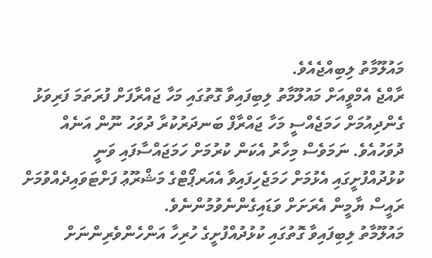މައުލޫމާތު ލިބިއްޖެއެވެ.
ރާއްޖެ އެމްވީއަށް މައުލޫމާތު ލިބިފައިވާ ގޮތުގައި މަހާ ޖައްރާފަށް ފުރަތަމަ ފަރިވަޅު ގެންދިއުމަށް ހަމަޖެއްސީ މަހާ ޖައްރާފް ބަނދަރުކުރާ ދުވަހު ނޫން އަނެއް ދުވަހުއެވެ. ނަމަވެސް މިހާރު އެކަން ކުރުމަށް ހަމަޖައްސާފައި ވަނީ ކުޅުދުއްފުށީގައި އެޅުމަށް ހަމަޖެހިފައިވާ އެއަރޕޯޓްގެ މަޝްރޫޢު ފަށްޓަވައިދެއްވުމަށް ރައީސް ޔާމީން އެރަށަށް ވަޑައިގެންނެވުމުންނެވެ.
މައުލޫމާތު ލިބިފައިވާ ގޮތުގައި ކުޅުދުއްފުށީގެ ހުރިހާ އަންހެންވެރިންނަށް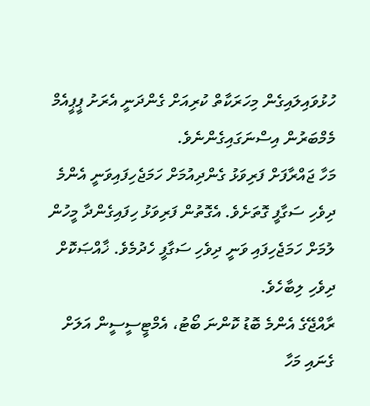ހުޅުވައިލައިގެން މިހަރަކާތް ކުރިއަށް ގެންދަނީ އެރަށު ޕީޕީއެމް މެމްބަރުން އިސްނަގައިގެންނެވެ.
މަހާ ޖައްރާފަށް ފަރިވަޅު ގެންދިއުމަށް ހަމަޖެހިފައިވަނީ އެންމެ ދިވެހި ސަގާފީ ގޮތަށެވެ. އެގޮތުން ފަރިވަޅު ހިފައިގެންދާ މީހުން ލުމަށް ހަމަޖެހިފައި ވަނީ ދިވެހި ސަގާފީ ހެދުމެވެ. ޚާއްޞަކޮށް ދިވެހި ލިބާހެވެ.
ރާއްޖޭގެ އެންމެ ބޮޑު ކޮންނަ ބޯޓު، އެމްޓީސީސީން އަލަށް ގެނައި މަހާ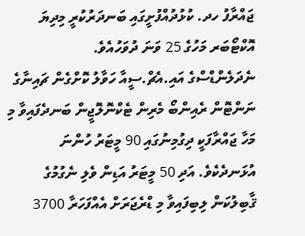ޖައްރާފު ހދ. ކުޅުދުއްފުށީގައި ބަނދަރުކުރީ މިދިޔަ އޮކްޓޯބަރ މަހުގެ 25 ވަނަ ދުވަހުއެވެ.
ނެދަލެންޑްސްގެ އައި.އެޗް.ސީއާ ހަވާލު ކޮށްގެން ޗައިނާގެ ނަންޓޮން ރެއިންބޯ މެރިން ޓެކްނޮލޮޖީން ބަނދެފައިވާ މި މަހާ ޖައްރާފަކީ ދިގުމިނުގައި 90 މީޓަރު ހުންނަ އުޅަނދެކެވެ. އަދި 50 މީޓަރު އަޑިން ވެލި ނެގުމުގެ ޤާބިލުކަން ލިބިފައިވާ މި ޑްރެޖަރަށް އެއްފަހަރާ 3700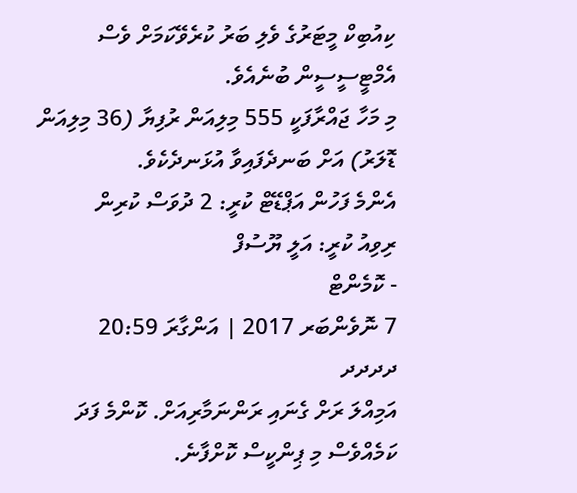ކިއުބިކް މީޓަރުގެ ވެލި ބަރު ކުރެވޭކަމަށް ވެސް އެމްޓީސީސީން ބުނެއެވެ.
މި މަހާ ޖައްރާފަކީ 555 މިލިއަން ރުފިޔާ (36 މިލިއަން ޑޮލަރު) އަށް ބަނދެފައިވާ އުޅަނދެކެވެ.
އެންމެ ފަހުން އަޕްޑޭޓް ކުރީ: 2 ދުވަސް ކުރިން
ރިވިއު ކުރީ: އަލީ ޔޫސުފް
- ކޮމެންޓް
7 ނޮވެންބަރ 2017 | އަންގާރަ 20:59
ދދދދ
އަމިއްލަ ރަށް ގެނައި ރަންނަމާރިއަށް. ކޮންމެ ފަދަ ކަމެއްވެސް މި ޕިންކީސް ކޮށްފާނެ.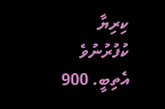ކިރިޔާ ކުފުރުނުވެ އެތިބީ. 900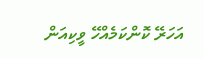އަހަރޭ ކޮންކަމެއްހޭ ވީކިއަން